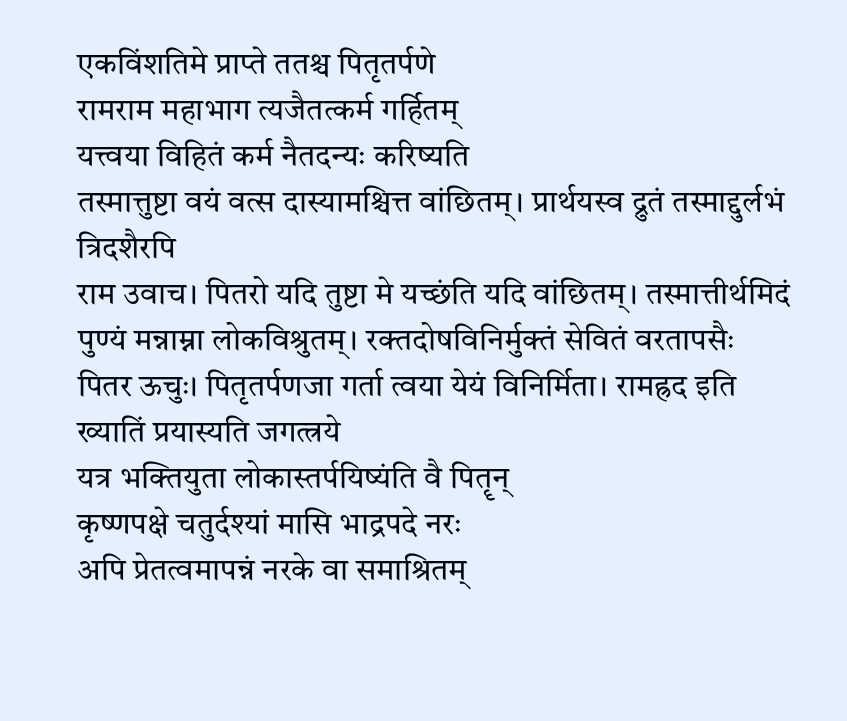एकविंशतिमे प्राप्ते ततश्च पितृतर्पणे
रामराम महाभाग त्यजैतत्कर्म गर्हितम्
यत्त्वया विहितं कर्म नैतदन्यः करिष्यति
तस्मात्तुष्टा वयं वत्स दास्यामश्चित्त वांछितम्। प्रार्थयस्व द्रुतं तस्माद्दुर्लभं त्रिदशैरपि
राम उवाच। पितरो यदि तुष्टा मे यच्छंति यदि वांछितम्। तस्मात्तीर्थमिदं पुण्यं मन्नाम्ना लोकविश्रुतम्। रक्तदोषविनिर्मुक्तं सेवितं वरतापसैः
पितर ऊचुः। पितृतर्पणजा गर्ता त्वया येयं विनिर्मिता। रामह्रद इति ख्यातिं प्रयास्यति जगत्त्रये
यत्र भक्तियुता लोकास्तर्पयिष्यंति वै पितॄन्
कृष्णपक्षे चतुर्दश्यां मासि भाद्रपदे नरः
अपि प्रेतत्वमापन्नं नरके वा समाश्रितम्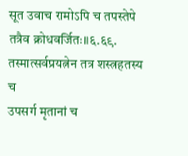सूत उवाच रामोऽपि च तपस्तेपे तत्रैव क्रोधवर्जितः॥६.६९.
तस्मात्सर्वप्रयत्नेन तत्र शस्त्रहतस्य च
उपसर्ग मृतानां च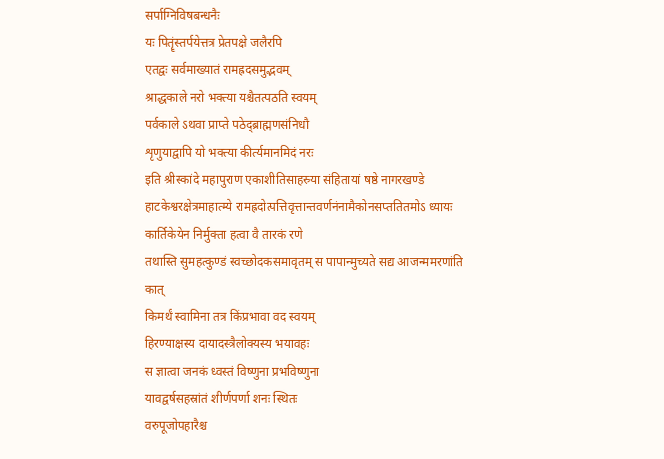सर्पाग्निविषबन्धनैः
यः पितॄंस्तर्पयेत्तत्र प्रेतपक्षे जलैरपि
एतद्वः सर्वमाख्यातं रामह्रदसमुद्भवम्
श्राद्धकाले नरो भक्त्या यश्चैतत्पठति स्वयम्
पर्वकाले ऽथवा प्राप्ते पठेद्ब्राह्मणसंनिधौ
शृणुयाद्वापि यो भक्त्या कीर्त्यमानमिदं नरः
इति श्रीस्कांदे महापुराण एकाशीतिसाहस्र्या संहितायां षष्ठे नागरखण्डे हाटकेश्वरक्षेत्रमाहात्म्ये रामह्रदोत्पत्तिवृत्तान्तवर्णनंनामैकोनसप्ततितमोऽ ध्यायः
कार्तिकेयेन निर्मुक्ता हत्वा वै तारकं रणे
तथास्ति सुमहत्कुण्डं स्वच्छोदकसमावृतम् स पापान्मुच्यते सद्य आजन्ममरणांति कात्
किमर्थं स्वामिना तत्र किंप्रभावा वद स्वयम्
हिरण्याक्षस्य दायादस्त्रैलोक्यस्य भयावहः
स ज्ञात्वा जनकं ध्वस्तं विष्णुना प्रभविष्णुना
यावद्वर्षसहस्रांतं शीर्णपर्णा शनः स्थितः
वरुपूजोपहारैश्च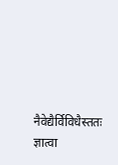नैवेद्यैर्विविधैस्ततः
ज्ञात्वा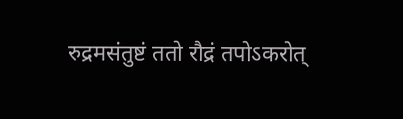रुद्रमसंतुष्टं ततो रौद्रं तपोऽकरोत्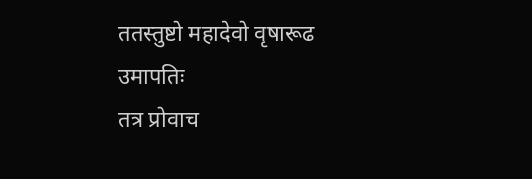ततस्तुष्टो महादेवो वृषारूढ उमापतिः
तत्र प्रोवाच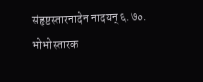संहृष्टस्तारनादेन नादयन् ६.७०.
भोभोस्तारक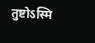तुष्टोऽस्मि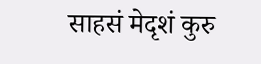साहसं मेदृशं कुरु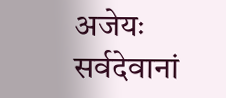अजेयः सर्वदेवानां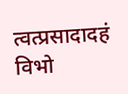त्वत्प्रसादादहं विभो